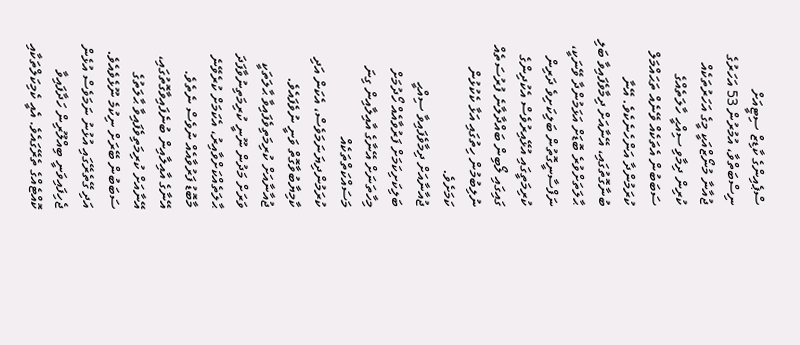ސްޕެއިންގެ ކާޑިޒް ސިޓީއަށް ނިސްބަތްވާ، އުމުރުން 53 އަހަރުގެ ޖުއާނާ މުނޯޒްއަކީ މީގެ އަހަރުތަކެއް ކުރިން ދިމާވި ސިއްޙީ ހާލަތެއްގެ ސަބަބުން އެތަކެއް ވޭނެއް ތަޙައްމަލް ކުރަމުންދާ އަންހެނެކެވެ. އޭނާ ބުނާގޮތުގައި، އޭނާއަށް ދިމާވެފައިވާ ބަލި ޙާލަތަށްވުރެ ބޮޑަށް އަޅަމުންދާ ވޭނަކީ، ނަފްސާނީގޮތުން ބަލިކަށިވެ ދަރިން ކުރިމަތީގައި އުޅޭއިރުވެސް އެކުދިންގެ ގައިގައި ލޯބިން ބައްދާލާނެ ފުރުސަތެއް ނުލިބުމުން ހިތުގައި އަޅާ ކެކުޅުން ކަމަށެވެ.
ޖުއާނާއަށް ދިމާވެފައިވާ ސިއްޙީ ބަލިކަށިކަމަށް ފަރުވާއެއް ހޯދުމަށް މިހާތަނަށް އޭނާގެ އާއިލާއިން ގިނަ މަސައްކަތްތަކެއް ކުރަމުންދިޔަނަމަވެސް، އެކަން އަދި ކާމިޔާބުވާގޮތް ވަނީ ނުވެފައެވެ. ޖުއާނާއަށް ކުރިމަތިވެފައިވާ ޙާލަތަކީ ވަރަށް މަދުން ނޫނީ ކުރިމަތިނުވާފަދަ ޙާލަތެއްކަށްވާއިރު، އެކަމަށް ކުރެވޭނެ މާބޮޑު ފަރުވާއެއް ނުވެސް ނެތެވެ.
އޭނާގެ އާއިލާއިން ބުނެފައިވާގޮތުގައި، އޭނާއަށް ކުރިމަތިވެފައިވާ ޙާލަތުގެ ސަބަބުން ބޭރަށް ނިކުމެ ނޫޅެވެއެވެ. އަދި ގޭތެރޭގައި އުޅުނު ނަމަވެސް އުޅެން ޖެހިފައިވަނީ ބިއްލޫރިން ހަދާފައިވާ ކޮއްޓެއްގެ ތެރޭގައެވެ. އެއީ ކެމިކަލްތަކާއި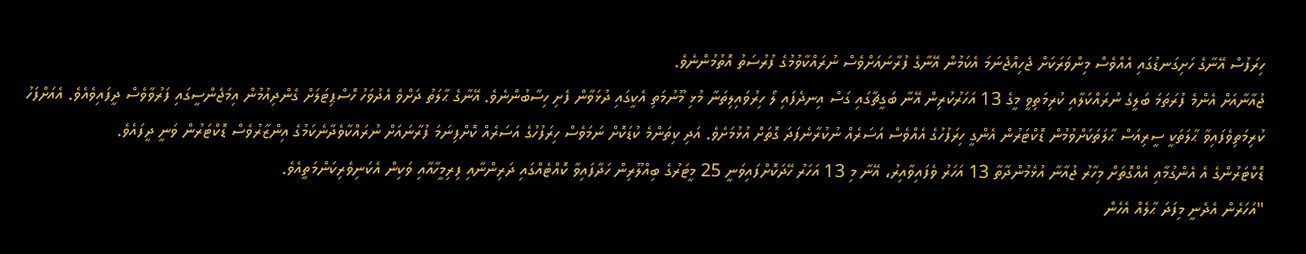ހިރަފުސް އޭނާގެ ހަށިގަނޑުގައި އެއްވެސް މިންވަރަކަށް ޖެހިއްޖެނަމަ އެކަމުން އޭނާގެ ފުރާނައަށްވެސް ނުރައްކާވުމުގެ ފުރުސަތު އޮތުމުންނެވެ.
ޖުއާނާއަށް އެންމެ ފުރަތަމަ ބަލީގެ ނުރައްކަލާއި ކުރިމަތިވީ މީގެ 13 އަހަރުކުރިން އޭނާ ބަގީޗާގައި ގަސް އިނދެފައި ލޯ ހިރުވައިލިތަނާ މުޅި މޫނުމަތި އެކީގައި ދުޅަވާން ފެށި ހިސާބުންނެވެ. އޭނާގެ ޙާލަތު ދަށްވެ އެދުވަހު ހޮސްޕިޓަލަށް ގެންދިއުމުން އިމަޖެންސީގައި ފަރުވާވެސް ދީފައިވެއެވެ. އެއަށްފަހު ކުރިމަތިވެފައިވާ ޙާލަތަކީ ސީރިއަސް ޙާލަތަކަށްވުމުން ޑޮކްޓަރުން އެންގީ ހިރަފުހުގެ އެއްވެސް އަސަރެއް ނުކުރާނެފަދަ ގޮތަށް އުޅުމަށެވެ. އަދި ކިތަންމެ ކުޑަކޮށް ނަމަވެސް ހިރަފުހުގެ އަސަރެއް ކޮށްފިނަމަ ފުރާނައަށް ނުރައްކާވެދާނެކަމުގެ އިންޒާރުވެސް ޑޮކްޓަރުން ވަނީ ދީފައެވެ.
ޑޮކްޓަރުންގެ އެ އެންގުމާއި އެއްގޮތަށް މިހާރު ޖުއާނާ އުޅެމުންދާތާ 13 އަހަރު ވެފައިވާއިރު، އޭނާ މި 13 އަހަރު ހޭދަކޮށްފައިވަނީ 25 މީޓަރުގެ ބިއްލޫރިން ހަދާފައިވާ ކޮއްޓެއްގައި ދަރިންނާއި ފިރިމީހާއާއި ވަކިން އެކަނިވެރިކަންމަތީއެވެ.
"އަހަރެން އެދެނީ މިފަދަ ޙާލެއް އެހެން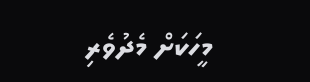މީހަކަށް މެދުވެރި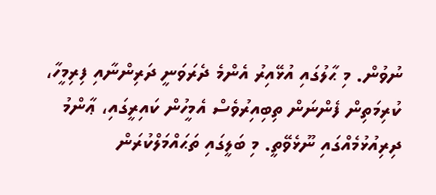ނުވުން. މި ޙާލުގައި އުޅޭއިރު އެންމެ ދެރަވަނީ ދަރިންނާއި ފިރިމީހާ، ކުރިމަތިން ފެންނަން ތިބިއިރުވެސް އެމީހުން ކައިރީގައި، ޢާންމު ދިރިއުޅުމެއްގައި ނޫޅެވޭތީ. މި ބަލީގައި ތަޙައްމަލްކުރަން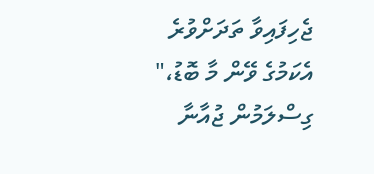ޖެހިފައިވާ ތަދަށްވުރެ އެކަމުގެ ވޭން މާ ބޮޑު،" ގިސްލަމުން ޖުއާނާ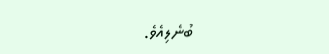ބުނެލިއެވެ.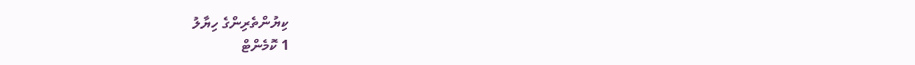ކިޔުންތެރިންގެ ހިޔާލު
1 ކޮމެންޓް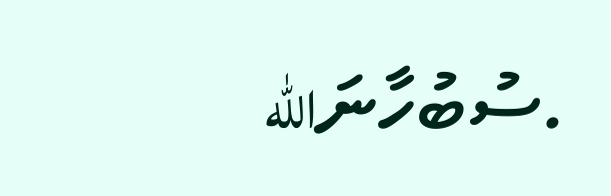.ސުބުހާނަالله